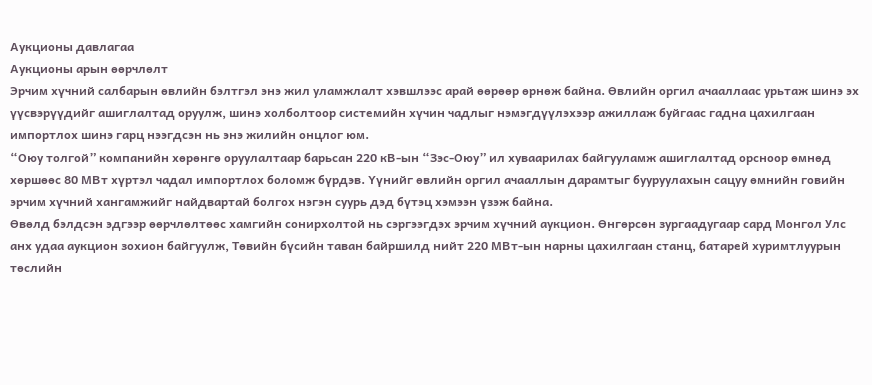Аукционы давлагаа
Аукционы арын өөрчлөлт
Эрчим хүчний салбарын өвлийн бэлтгэл энэ жил уламжлалт хэвшлээс арай өөрөөр өрнөж байна. Өвлийн оргил ачааллаас урьтаж шинэ эх үүсвэрүүдийг ашиглалтад оруулж, шинэ холболтоор системийн хүчин чадлыг нэмэгдүүлэхээр ажиллаж буйгаас гадна цахилгаан импортлох шинэ гарц нээгдсэн нь энэ жилийн онцлог юм.
“Оюу толгой” компанийн хөрөнгө оруулалтаар барьсан 220 кВ-ын “Зэс-Оюу” ил хуваарилах байгууламж ашиглалтад орсноор өмнөд хөршөөс 80 МВт хүртэл чадал импортлох боломж бүрдэв. Үүнийг өвлийн оргил ачааллын дарамтыг бууруулахын сацуу өмнийн говийн эрчим хүчний хангамжийг найдвартай болгох нэгэн суурь дэд бүтэц хэмээн үзэж байна.
Өвөлд бэлдсэн эдгээр өөрчлөлтөөс хамгийн сонирхолтой нь сэргээгдэх эрчим хүчний аукцион. Өнгөрсөн зургаадугаар сард Монгол Улс анх удаа аукцион зохион байгуулж, Төвийн бүсийн таван байршилд нийт 220 МВт-ын нарны цахилгаан станц, батарей хуримтлуурын төслийн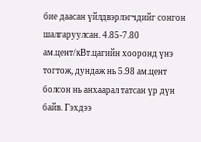бие даасан үйлдвэрлэгчдийг сонгон шалгаруулсан. 4.85-7.80 ам.цент/кВт.цагийн хооронд үнэ тогтож, дундаж нь 5.98 ам.цент болсон нь анхаарал татсан үр дүн байв. Гэхдээ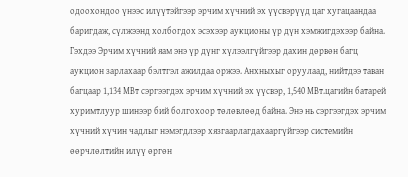одоохондоо үнээс илүүтэйгээр эрчим хүчний эх үүсвэрүүд цаг хугацаандаа баригдаж, сүлжээнд холбогдох эсэхээр аукционы үр дүн хэмжигдэхээр байна.
Гэхдээ Эрчим хүчний яам энэ үр дүнг хүлээлгүйгээр дахин дөрвөн багц аукцион зарлахаар бэлтгэл ажилдаа оржээ. Анхныхыг оруулаад, нийтдээ таван багцаар 1,134 МВт сэргээгдэх эрчим хүчний эх үүсвэр, 1,540 МВт.цагийн батарей хуримтлуур шинээр бий болгохоор төлөвлөөд байна. Энэ нь сэргээгдэх эрчим хүчний хүчин чадлыг нэмэгдлээр хязгаарлагдахааргүйгээр системийн өөрчлөлтийн илүү өргөн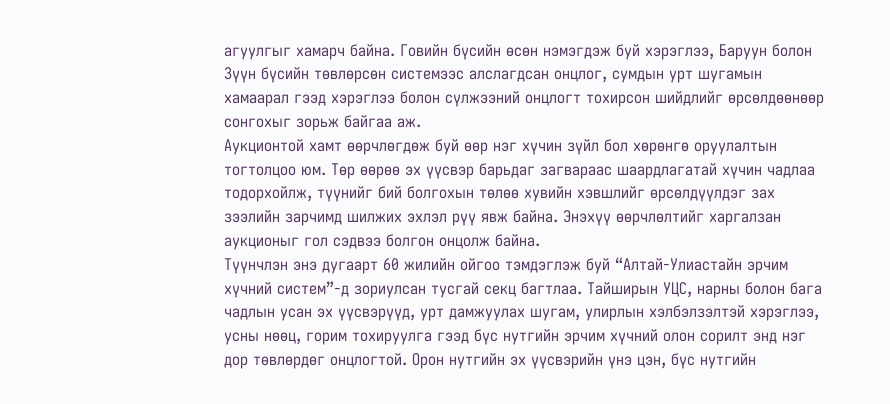агуулгыг хамарч байна. Говийн бүсийн өсөн нэмэгдэж буй хэрэглээ, Баруун болон Зүүн бүсийн төвлөрсөн системээс алслагдсан онцлог, сумдын урт шугамын хамаарал гээд хэрэглээ болон сүлжээний онцлогт тохирсон шийдлийг өрсөлдөөнөөр сонгохыг зорьж байгаа аж.
Аукционтой хамт өөрчлөгдөж буй өөр нэг хүчин зүйл бол хөрөнгө оруулалтын тогтолцоо юм. Төр өөрөө эх үүсвэр барьдаг загвараас шаардлагатай хүчин чадлаа тодорхойлж, түүнийг бий болгохын төлөө хувийн хэвшлийг өрсөлдүүлдэг зах зээлийн зарчимд шилжих эхлэл рүү явж байна. Энэхүү өөрчлөлтийг харгалзан аукционыг гол сэдвээ болгон онцолж байна.
Түүнчлэн энэ дугаарт 60 жилийн ойгоо тэмдэглэж буй “Алтай-Улиастайн эрчим хүчний систем”-д зориулсан тусгай секц багтлаа. Тайширын УЦС, нарны болон бага чадлын усан эх үүсвэрүүд, урт дамжуулах шугам, улирлын хэлбэлзэлтэй хэрэглээ, усны нөөц, горим тохируулга гээд бүс нутгийн эрчим хүчний олон сорилт энд нэг дор төвлөрдөг онцлогтой. Орон нутгийн эх үүсвэрийн үнэ цэн, бүс нутгийн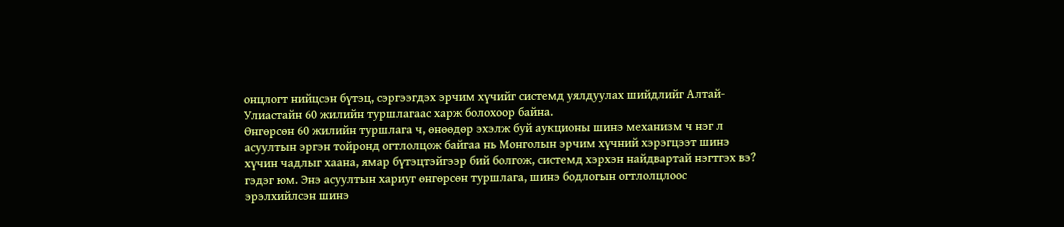онцлогт нийцсэн бүтэц, сэргээгдэх эрчим хүчийг системд уялдуулах шийдлийг Алтай-Улиастайн 60 жилийн туршлагаас харж болохоор байна.
Өнгөрсөн 60 жилийн туршлага ч, өнөөдөр эхэлж буй аукционы шинэ механизм ч нэг л асуултын эргэн тойронд огтлолцож байгаа нь Монголын эрчим хүчний хэрэгцээт шинэ хүчин чадлыг хаана, ямар бүтэцтэйгээр бий болгож, системд хэрхэн найдвартай нэгтгэх вэ? гэдэг юм. Энэ асуултын хариуг өнгөрсөн туршлага, шинэ бодлогын огтлолцлоос эрэлхийлсэн шинэ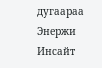дугаараа Энержи Инсайт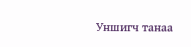Уншигч танаа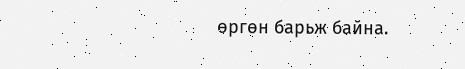өргөн барьж байна.